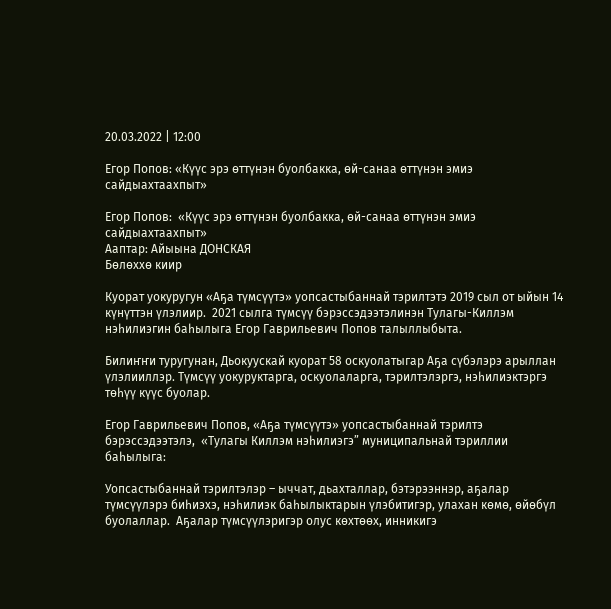20.03.2022 | 12:00

Егор Попов: «Күүс эрэ өттүнэн буолбакка, өй-санаа өттүнэн эмиэ сайдыахтаахпыт»

Егор Попов:  «Күүс эрэ өттүнэн буолбакка, өй-санаа өттүнэн эмиэ сайдыахтаахпыт»
Ааптар: Айыына ДОНСКАЯ
Бөлөххө киир

Куорат уокуругун «Аҕа түмсүүтэ» уопсастыбаннай тэрилтэтэ 2019 сыл от ыйын 14 күнүттэн үлэлиир.  2021 сылга түмсүү бэрэссэдээтэлинэн Тулагы-Киллэм нэһилиэгин баһылыга Егор Гаврильевич Попов талыллыбыта.

Билиҥҥи туругунан, Дьокуускай куорат 58 оскуолатыгар Аҕа сүбэлэрэ арыллан үлэлииллэр. Түмсүү уокуруктарга, оскуолаларга, тэрилтэлэргэ, нэһилиэктэргэ төһүү күүс буолар.

Егор Гаврильевич Попов, «Аҕа түмсүүтэ» уопсастыбаннай тэрилтэ  бэрэссэдээтэлэ,  «Тулагы Киллэм нэһилиэгэ” муниципальнай тэриллии баһылыга:

Уопсастыбаннай тэрилтэлэр – ыччат, дьахталлар, бэтэрээннэр, аҕалар түмсүүлэрэ биһиэхэ, нэһилиэк баһылыктарын үлэбитигэр, улахан көмө, өйөбүл буолаллар.  Аҕалар түмсүүлэригэр олус көхтөөх, инникигэ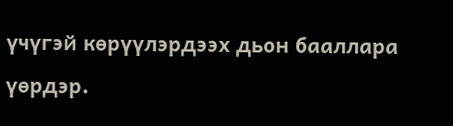үчүгэй көрүүлэрдээх дьон бааллара үөрдэр.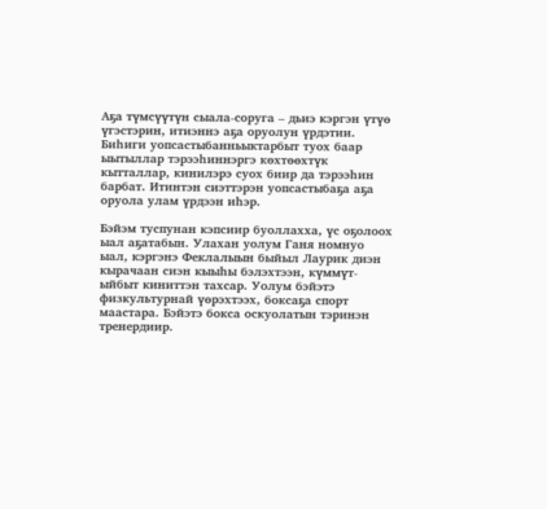Аҕа түмсүүтүн сыала-соруга – дьиэ кэргэн үтүө үгэстэрин, итиэннэ аҕа оруолун үрдэтии. Биһиги уопсастыбанньыктарбыт туох баар ыытыллар тэрээһиннэргэ көхтөөхтүк кытталлар, кинилэрэ суох биир да тэрээһин барбат. Итинтэн сиэттэрэн уопсастыбаҕа аҕа оруола улам үрдээн иһэр.

Бэйэм туспунан кэпсиир буоллахха, үс оҕолоох ыал аҕатабын. Улахан уолум Ганя номнуо ыал, кэргэнэ Феклалыын быйыл Лаурик диэн кырачаан сиэн кыыһы бэлэхтээн, күммүт-ыйбыт киниттэн тахсар. Уолум бэйэтэ физкультурнай үөрэхтээх, боксаҕа спорт маастара. Бэйэтэ бокса оскуолатын тэринэн тренердиир.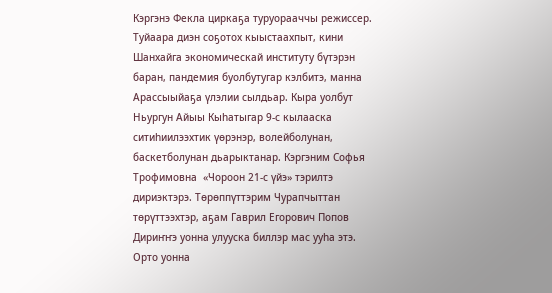Кэргэнэ Фекла циркаҕа туруорааччы режиссер. Туйаара диэн соҕотох кыыстаахпыт, кини Шанхайга экономическай институту бүтэрэн баран, пандемия буолбутугар кэлбитэ, манна Арассыыйаҕа үлэлии сылдьар. Кыра уолбут Ньургун Айыы Кыһатыгар 9-с кылааска ситиһиилээхтик үөрэнэр, волейболунан, баскетболунан дьарыктанар. Кэргэним Софья Трофимовна  «Чороон 21-с үйэ» тэрилтэ дириэктэрэ. Төрөппүттэрим Чурапчыттан төрүттээхтэр, аҕам Гаврил Егорович Попов Дириҥҥэ уонна улууска биллэр мас ууһа этэ. Орто уонна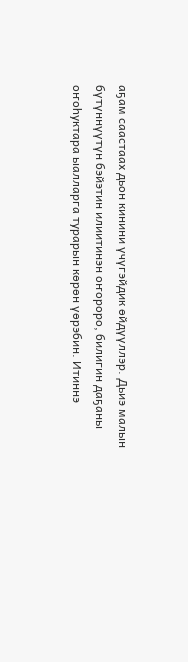аҕам саастаах дьон кинини үчүгэйдик өйдүүллэр. Дьиэ малын бүтүннүүтүн бэйэтин илиитинэн оҥороро, билигин даҕаны оҥоһуктара ыалларга турарын көрөн үөрэбин. Итиннэ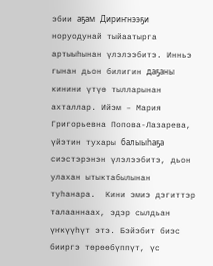эбии аҕам Дириҥнээҕи норуодунай тыйаатырга артыыһынан үлэлээбитэ. Инньэ гынан дьон билигин даҕаны кинини үтүө тылларынан ахталлар. Ийэм – Мария Григорьевна Попова-Лазарева, үйэтин тухары балыыһаҕа сиэстэрэнэн үлэлээбитэ, дьон улахан ытыктабылынан туһанара.  Кини эмиэ дэгиттэр талааннаах, эдэр сылдьан үҥкүүһүт этэ. Бэйэбит биэс бииргэ төрөөбүппүт, үс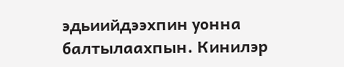эдьиийдээхпин уонна балтылаахпын. Кинилэр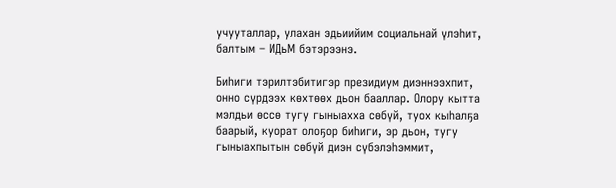учууталлар, улахан эдьиийим социальнай үлэһит, балтым – ИДьМ бэтэрээнэ.

Биһиги тэрилтэбитигэр президиум диэннээхпит, онно сүрдээх көхтөөх дьон бааллар. Олору кытта мэлдьи өссө тугу гыныахха сөбүй, туох кыһалҕа баарый, куорат олоҕор биһиги, эр дьон, тугу гыныахпытын сөбүй диэн сүбэлэһэммит,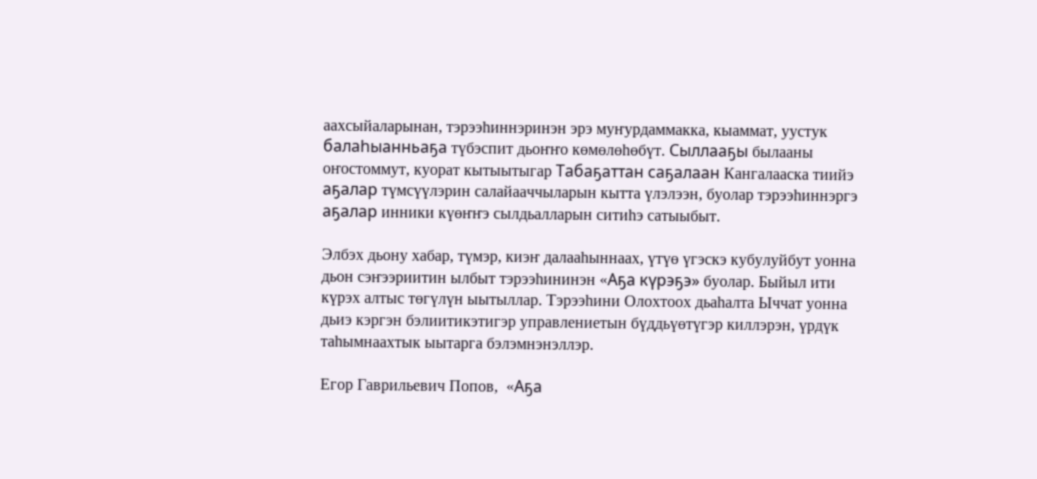аахсыйаларынан, тэрээһиннэринэн эрэ муҥурдаммакка, кыаммат, уустук балаһыанньаҕа түбэспит дьоҥҥо көмөлөһөбүт. Сыллааҕы былааны оҥостоммут, куорат кытыытыгар Табаҕаттан саҕалаан Кангалааска тиийэ аҕалар түмсүүлэрин салайааччыларын кытта үлэлээн, буолар тэрээһиннэргэ аҕалар инники күөҥҥэ сылдьалларын ситиһэ сатыыбыт.

Элбэх дьону хабар, түмэр, киэҥ далааһыннаах, үтүө үгэскэ кубулуйбут уонна дьон сэҥээриитин ылбыт тэрээһининэн «Аҕа күрэҕэ» буолар. Быйыл ити күрэх алтыс төгүлүн ыытыллар. Тэрээһини Олохтоох дьаһалта Ыччат уонна дьиэ кэргэн бэлиитикэтигэр управлениетын бүддьүөтүгэр киллэрэн, үрдүк таһымнаахтык ыытарга бэлэмнэнэллэр.

Егор Гаврильевич Попов,  «Аҕа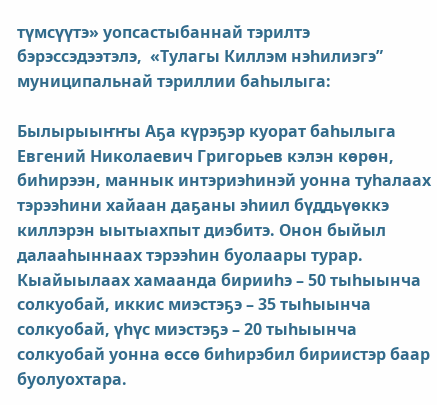түмсүүтэ» уопсастыбаннай тэрилтэ  бэрэссэдээтэлэ,  «Тулагы Киллэм нэһилиэгэ” муниципальнай тэриллии баһылыга:

Былырыыҥҥы Аҕа күрэҕэр куорат баһылыга Евгений Николаевич Григорьев кэлэн көрөн, биһирээн, маннык интэриэһинэй уонна туһалаах тэрээһини хайаан даҕаны эһиил бүддьүөккэ киллэрэн ыытыахпыт диэбитэ. Онон быйыл далааһыннаах тэрээһин буолаары турар. Кыайыылаах хамаанда бирииһэ – 50 тыһыынча солкуобай, иккис миэстэҕэ – 35 тыһыынча солкуобай, үһүс миэстэҕэ – 20 тыһыынча солкуобай уонна өссө биһирэбил бириистэр баар буолуохтара.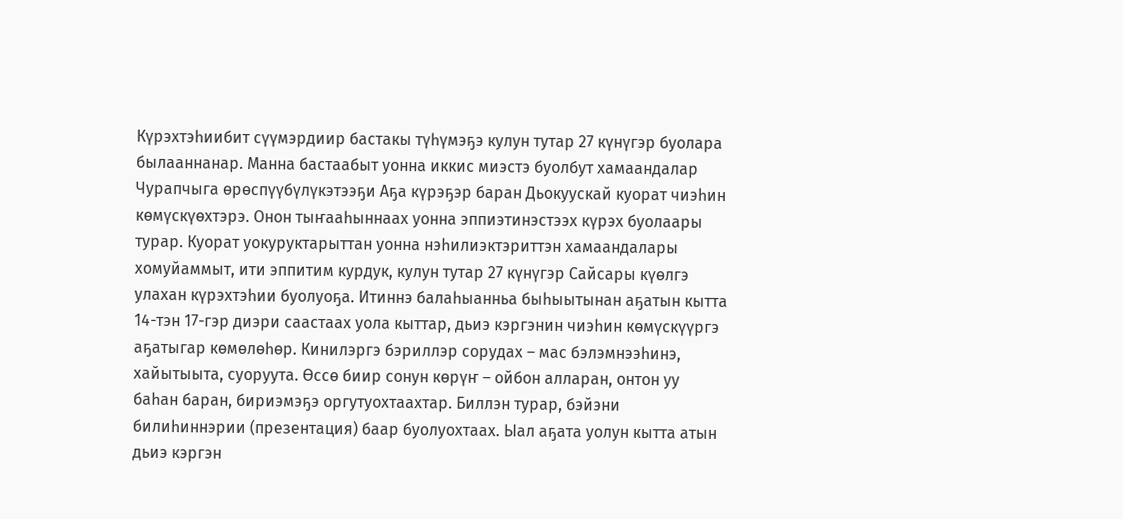Күрэхтэһиибит сүүмэрдиир бастакы түһүмэҕэ кулун тутар 27 күнүгэр буолара былааннанар. Манна бастаабыт уонна иккис миэстэ буолбут хамаандалар Чурапчыга өрөспүүбүлүкэтээҕи Аҕа күрэҕэр баран Дьокуускай куорат чиэһин көмүскүөхтэрэ. Онон тыҥааһыннаах уонна эппиэтинэстээх күрэх буолаары турар. Куорат уокуруктарыттан уонна нэһилиэктэриттэн хамаандалары хомуйаммыт, ити эппитим курдук, кулун тутар 27 күнүгэр Сайсары күөлгэ улахан күрэхтэһии буолуоҕа. Итиннэ балаһыанньа быһыытынан аҕатын кытта 14-тэн 17-гэр диэри саастаах уола кыттар, дьиэ кэргэнин чиэһин көмүскүүргэ аҕатыгар көмөлөһөр. Кинилэргэ бэриллэр сорудах – мас бэлэмнээһинэ, хайытыыта, суоруута. Өссө биир сонун көрүҥ – ойбон алларан, онтон уу баһан баран, бириэмэҕэ оргутуохтаахтар. Биллэн турар, бэйэни билиһиннэрии (презентация) баар буолуохтаах. Ыал аҕата уолун кытта атын дьиэ кэргэн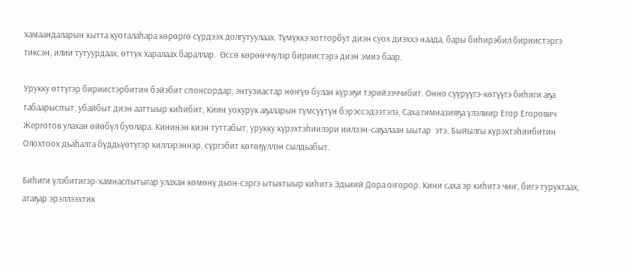хамаандаларын кытта куоталаһара көрөргө сүрдээх долгутуулаах. Түмүккэ хотторбут диэн суох диэххэ наада, бары биһирэбил бириистэргэ тиксэн, илии тутуурдаах, өттүк харалаах бараллар.  Өссө көрөөччүлэр бириистэрэ диэн эмиэ баар.

Урукку өттүгэр бириистэрбитин бэйэбит спонсордар, энтузиастар нөҥүө булан күрэҕи тэрийээччибит. Онно сүүрүүгэ-көтүүгэ биһиги аҕа табаарыспыт, убайбыт диэн ааттыыр киһибит, Киин уокурук аҕаларын түмсүүтүн бэрэссэдээтэлэ, Саха гимназияҕа үлэлиир Егор Егорович Жерготов улахан өйөбүл буолара. Кининэн киэн туттабыт, урукку күрэхтэһиилэри иилээн-саҕалаан ыытар  этэ. Быйылгы күрэхтэһиибитин Олохтоох дьаһалта бүддьүөтүгэр киллэрэннэр, сүргэбит көтөҕүллэн сылдьабыт.

Биһиги үлэбитигэр-хамнаспытыгар улахан көмөнү дьон-сэргэ ытыктыыр киһитэ Эдьиий Дора оҥорор. Кини саха эр киһитэ чиҥ, бигэ туруктаах, атаҕар эрэллээхтик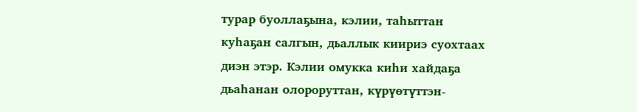турар буоллаҕына, кэлии, таһыттан куһаҕан салгын, дьаллык киириэ суохтаах диэн этэр. Кэлии омукка киһи хайдаҕа дьаһанан олороруттан, күрүөтүттэн-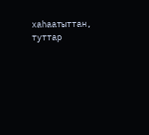хаһаатыттан, туттар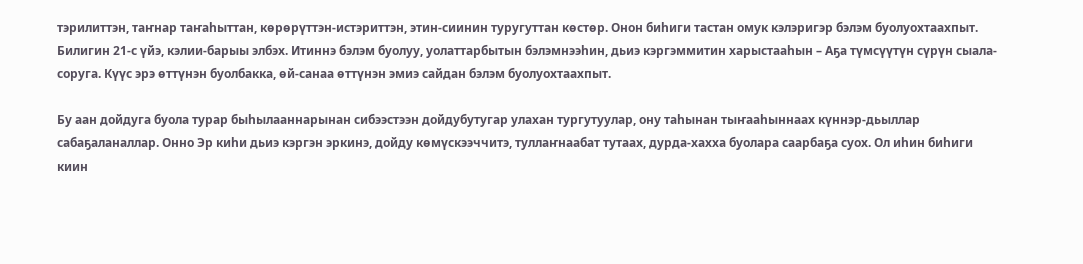тэрилиттэн, таҥнар таҥаһыттан, көрөрүттэн-истэриттэн, этин-сиинин туругуттан көстөр. Онон биһиги тастан омук кэлэригэр бэлэм буолуохтаахпыт. Билигин 21-с үйэ, кэлии-барыы элбэх. Итиннэ бэлэм буолуу, уолаттарбытын бэлэмнээһин, дьиэ кэргэммитин харыстааһын – Аҕа түмсүүтүн сүрүн сыала-соруга. Күүс эрэ өттүнэн буолбакка, өй-санаа өттүнэн эмиэ сайдан бэлэм буолуохтаахпыт.

Бу аан дойдуга буола турар быһылааннарынан сибээстээн дойдубутугар улахан тургутуулар, ону таһынан тыҥааһыннаах күннэр-дьыллар сабаҕаланаллар. Онно Эр киһи дьиэ кэргэн эркинэ, дойду көмүскээччитэ, туллаҥнаабат тутаах, дурда-хахха буолара саарбаҕа суох. Ол иһин биһиги киин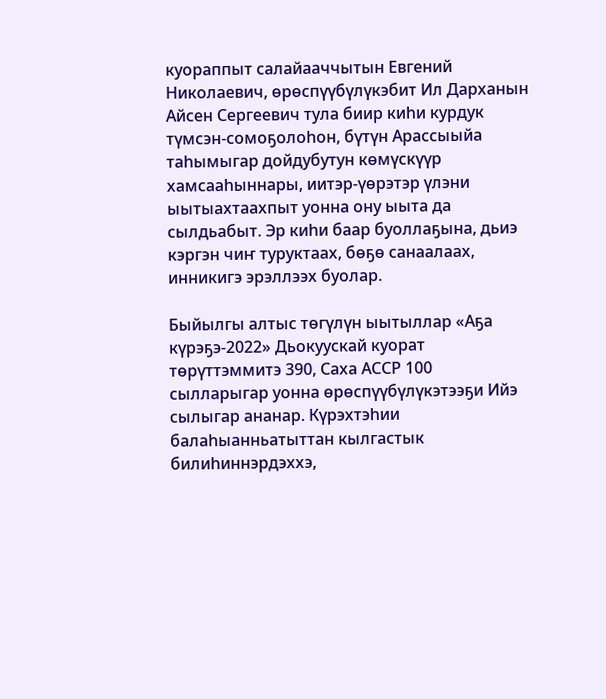куораппыт салайааччытын Евгений Николаевич, өрөспүүбүлүкэбит Ил Дарханын Айсен Сергеевич тула биир киһи курдук түмсэн-сомоҕолоһон, бүтүн Арассыыйа таһымыгар дойдубутун көмүскүүр хамсааһыннары, иитэр-үөрэтэр үлэни ыытыахтаахпыт уонна ону ыыта да сылдьабыт. Эр киһи баар буоллаҕына, дьиэ кэргэн чиҥ туруктаах, бөҕө санаалаах, инникигэ эрэллээх буолар.

Быйылгы алтыс төгүлүн ыытыллар «Аҕа күрэҕэ-2022» Дьокуускай куорат төрүттэммитэ 390, Саха АССР 100 сылларыгар уонна өрөспүүбүлүкэтээҕи Ийэ сылыгар ананар. Күрэхтэһии балаһыанньатыттан кылгастык билиһиннэрдэххэ,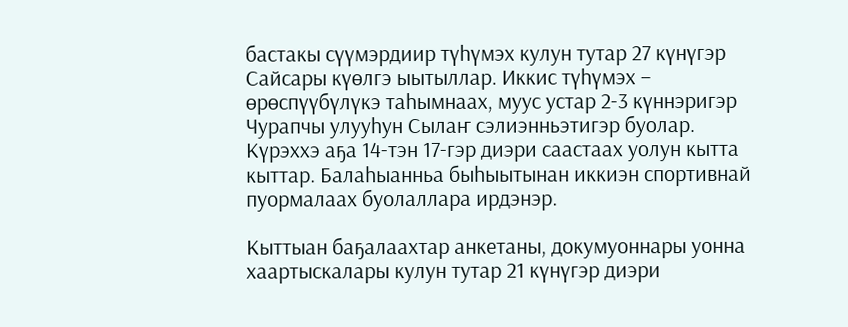бастакы сүүмэрдиир түһүмэх кулун тутар 27 күнүгэр Сайсары күөлгэ ыытыллар. Иккис түһүмэх – өрөспүүбүлүкэ таһымнаах, муус устар 2-3 күннэригэр Чурапчы улууһун Сылаҥ сэлиэнньэтигэр буолар. Күрэххэ аҕа 14-тэн 17-гэр диэри саастаах уолун кытта кыттар. Балаһыанньа быһыытынан иккиэн спортивнай пуормалаах буолаллара ирдэнэр.

Кыттыан баҕалаахтар анкетаны, докумуоннары уонна хаартыскалары кулун тутар 21 күнүгэр диэри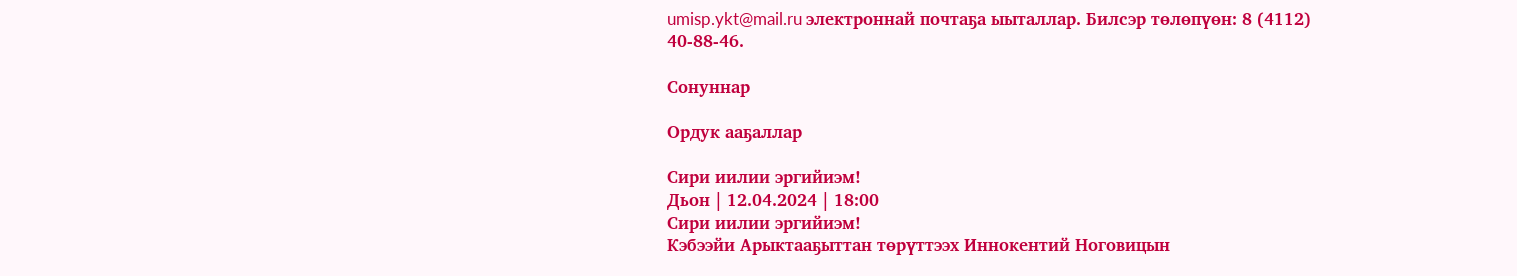umisp.ykt@mail.ru электроннай почтаҕа ыыталлар. Билсэр төлөпүөн: 8 (4112) 40-88-46.

Сонуннар

Ордук ааҕаллар

Сири иилии эргийиэм!
Дьон | 12.04.2024 | 18:00
Сири иилии эргийиэм!
Кэбээйи Арыктааҕыттан төрүттээх Иннокентий Ноговицын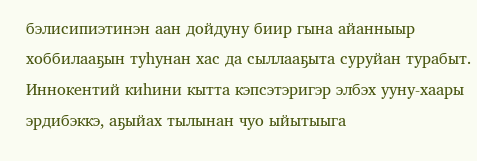бэлисипиэтинэн аан дойдуну биир гына айанныыр хоббилааҕын туһунан хас да сыллааҕыта суруйан турабыт. Иннокентий киһини кытта кэпсэтэригэр элбэх ууну-хаары эрдибэккэ, аҕыйах тылынан чуо ыйытыыга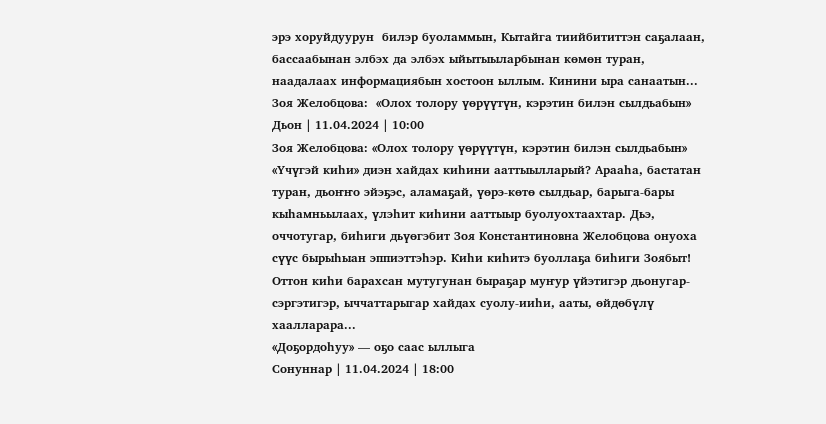эрэ хоруйдуурун  билэр буоламмын, Кытайга тиийбититтэн саҕалаан, бассаабынан элбэх да элбэх ыйытыыларбынан көмөн туран, наадалаах информациябын хостоон ыллым. Кинини ыра санаатын...
Зоя Желобцова:  «Олох толору үөрүүтүн, кэрэтин билэн сылдьабын»
Дьон | 11.04.2024 | 10:00
Зоя Желобцова: «Олох толору үөрүүтүн, кэрэтин билэн сылдьабын»
«Үчүгэй киһи» диэн хайдах киһини ааттыылларый? Арааһа, бастатан туран, дьоҥҥо эйэҕэс, аламаҕай, үөрэ-көтө сылдьар, барыга-бары кыһамньылаах, үлэһит киһини ааттыыр буолуохтаахтар. Дьэ, оччотугар, биһиги дьүөгэбит Зоя Константиновна Желобцова онуоха сүүс бырыһыан эппиэттэһэр. Киһи киһитэ буоллаҕа биһиги Зоябыт!   Оттон киһи барахсан мутугунан быраҕар муҥур үйэтигэр дьонугар-сэргэтигэр, ыччаттарыгар хайдах суолу-ииһи, ааты, өйдөбүлү хаалларара...
«Доҕордоһуу» — оҕо саас ыллыга
Сонуннар | 11.04.2024 | 18:00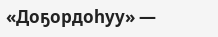«Доҕордоһуу» —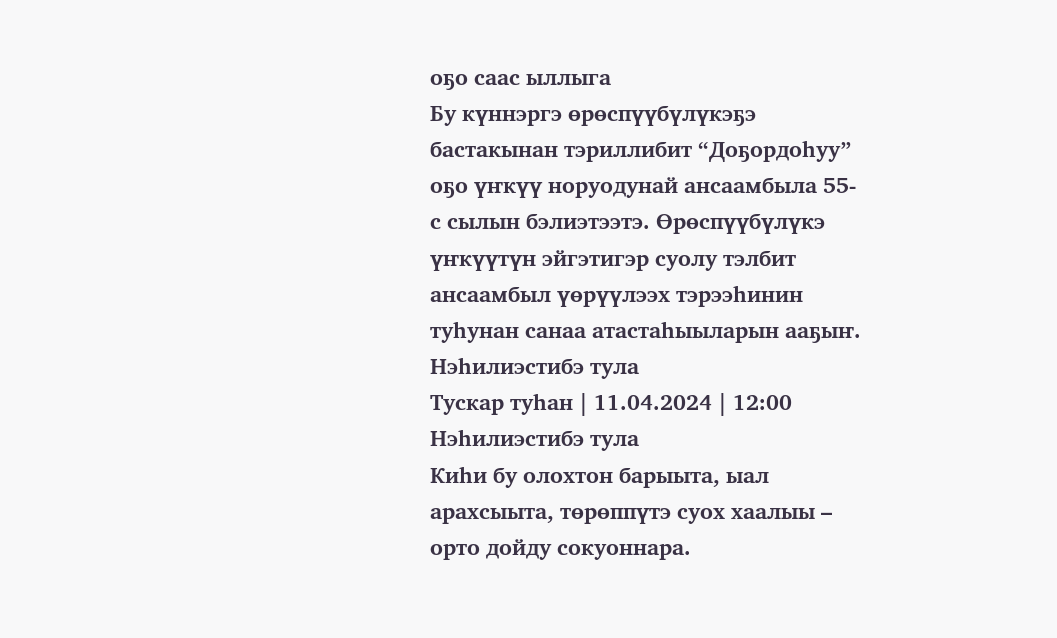оҕо саас ыллыга
Бу күннэргэ өрөспүүбүлүкэҕэ бастакынан тэриллибит “Доҕордоһуу” оҕо үҥкүү норуодунай ансаамбыла 55-с сылын бэлиэтээтэ. Өрөспүүбүлүкэ үҥкүүтүн эйгэтигэр суолу тэлбит ансаамбыл үөрүүлээх тэрээһинин туһунан санаа атастаһыыларын ааҕыҥ.
Нэһилиэстибэ тула
Тускар туһан | 11.04.2024 | 12:00
Нэһилиэстибэ тула
Киһи бу олохтон барыыта, ыал арахсыыта, төрөппүтэ суох хаалыы – орто дойду сокуоннара.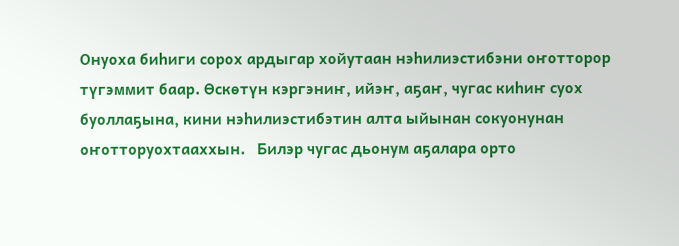Онуоха биһиги сорох ардыгар хойутаан нэһилиэстибэни оҥотторор түгэммит баар. Өскөтүн кэргэниҥ, ийэҥ, аҕаҥ, чугас киһиҥ суох буоллаҕына, кини нэһилиэстибэтин алта ыйынан сокуонунан оҥотторуохтааххын.   Билэр чугас дьонум аҕалара орто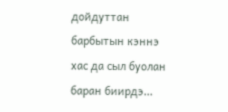дойдуттан барбытын кэннэ хас да сыл буолан баран биирдэ...